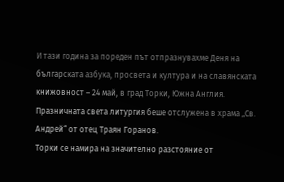И тази година за пореден път отпразнувахме Деня на българската азбука, просвета и култура и на славянската книжовност – 24 май, в град Торки, Южна Англия. Празничната света литургия беше отслужена в храма „Св. Андрей“ от отец Траян Горанов.
Торки се намира на значително разстояние от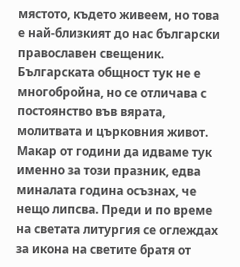мястото, където живеем, но това е най-близкият до нас български православен свещеник. Българската общност тук не е многобройна, но се отличава с постоянство във вярата, молитвата и църковния живот.
Макар от години да идваме тук именно за този празник, едва миналата година осъзнах, че нещо липсва. Преди и по време на светата литургия се оглеждах за икона на светите братя от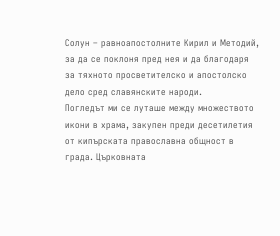Солун – равноапостолните Кирил и Методий, за да се поклоня пред нея и да благодаря за тяхното просветителско и апостолско дело сред славянските народи.
Погледът ми се луташе между множеството икони в храма, закупен преди десетилетия от кипърската православна общност в града. Църковната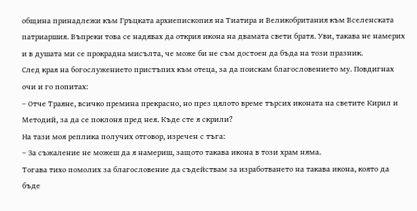община принадлежи към Гръцката архиепископия на Тиатира и Великобритания към Вселенската патриаршия. Въпреки това се надявах да открия икона на двамата свети братя. Уви, такава не намерих и в душата ми се прокрадна мисълта, че може би не съм достоен да бъда на този празник.
След края на богослужението пристъпих към отеца, за да поискам благословението му. Повдигнах очи и го попитах:
– Отче Траяне, всичко премина прекрасно, но през цялото време търсих иконата на светите Кирил и Методий, за да се поклоня пред нея. Къде сте я скрили?
На тази моя реплика получих отговор, изречен с тъга:
– За съжаление не можеш да я намериш, защото такава икона в този храм няма.
Тогава тихо помолих за благословение да съдействам за изработването на такава икона, която да бъде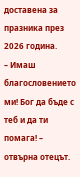доставена за празника през 2026 година.
– Имаш благословението ми! Бог да бъде с теб и да ти помага! – отвърна отецът.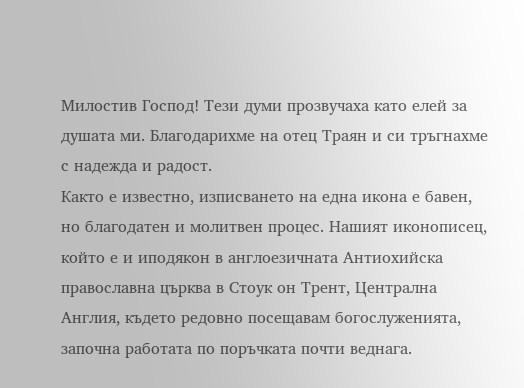Милостив Господ! Тези думи прозвучаха като елей за душата ми. Благодарихме на отец Траян и си тръгнахме с надежда и радост.
Както е известно, изписването на една икона е бавен, но благодатен и молитвен процес. Нашият иконописец, който е и иподякон в англоезичната Антиохийска православна църква в Стоук он Трент, Централна Англия, където редовно посещавам богослуженията, започна работата по поръчката почти веднага.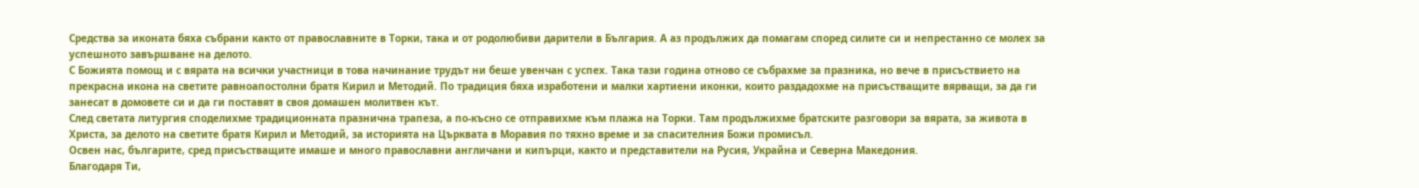Средства за иконата бяха събрани както от православните в Торки, така и от родолюбиви дарители в България. А аз продължих да помагам според силите си и непрестанно се молех за успешното завършване на делото.
С Божията помощ и с вярата на всички участници в това начинание трудът ни беше увенчан с успех. Така тази година отново се събрахме за празника, но вече в присъствието на прекрасна икона на светите равноапостолни братя Кирил и Методий. По традиция бяха изработени и малки хартиени иконки, които раздадохме на присъстващите вярващи, за да ги занесат в домовете си и да ги поставят в своя домашен молитвен кът.
След светата литургия споделихме традиционната празнична трапеза, а по-късно се отправихме към плажа на Торки. Там продължихме братските разговори за вярата, за живота в Христа, за делото на светите братя Кирил и Методий, за историята на Църквата в Моравия по тяхно време и за спасителния Божи промисъл.
Освен нас, българите, сред присъстващите имаше и много православни англичани и кипърци, както и представители на Русия, Украйна и Северна Македония.
Благодаря Ти,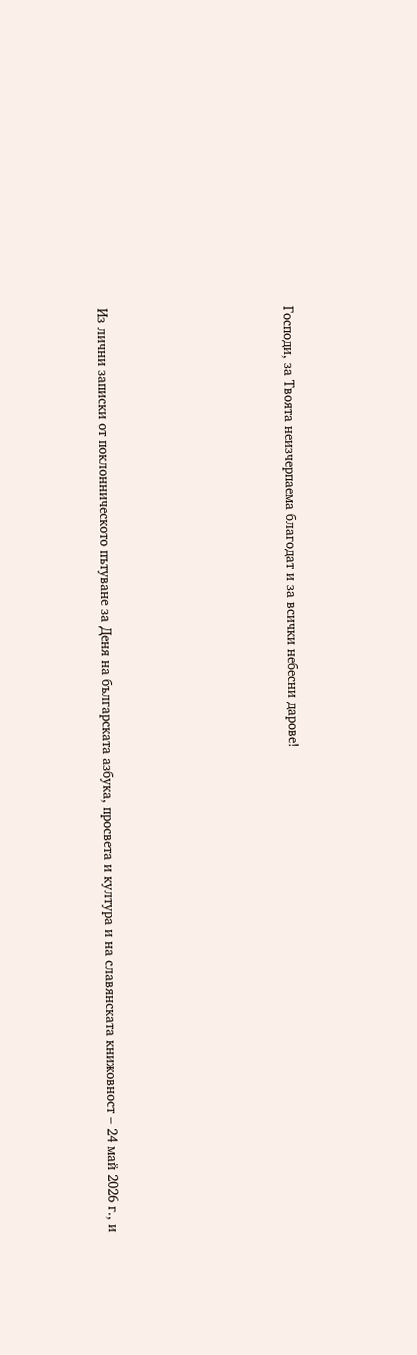Господи, за Твоята неизчерпаема благодат и за всички небесни дарове!






Из лични записки от поклонническото пътуване за Деня на българската азбука, просвета и култура и на славянската книжовност – 24 май 2026 г., и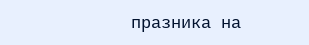празника на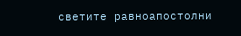светите равноапостолни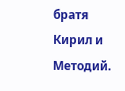братя Кирил и Методий.